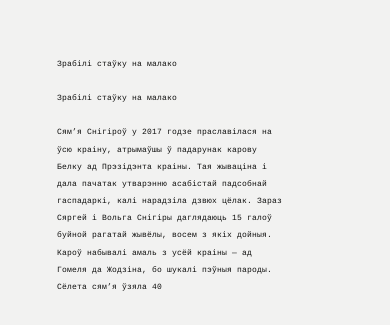Зрабілі стаўку на малако

Зрабілі стаўку на малако

Сям’я Снігіроў у 2017 годзе праславілася на ўсю краіну, атрымаўшы ў падарунак карову Белку ад Прэзідэнта краіны. Тая жываціна і дала пачатак утварэнню асабістай падсобнай гаспадаркі, калі нарадзіла дзвюх цёлак. Зараз Сяргей і Вольга Снігіры даглядаюць 15 галоў буйной рагатай жывёлы, восем з якіх дойныя. Кароў набывалі амаль з усёй краіны — ад Гомеля да Жодзіна, бо шукалі пэўныя пароды. Сёлета сям’я ўзяла 40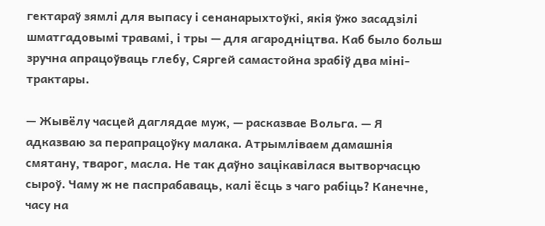гектараў зямлі для выпасу і сенанарыхтоўкі, якія ўжо засадзілі шматгадовымі травамі, і тры — для агародніцтва. Каб было больш зручна апрацоўваць глебу, Сяргей самастойна зрабіў два міні-трактары.

— Жывёлу часцей даглядае муж, — расказвае Вольга. — Я адказваю за перапрацоўку малака. Атрымліваем дамашнія смятану, тварог, масла. Не так даўно зацікавілася вытворчасцю сыроў. Чаму ж не паспрабаваць, калі ёсць з чаго рабіць? Канечне, часу на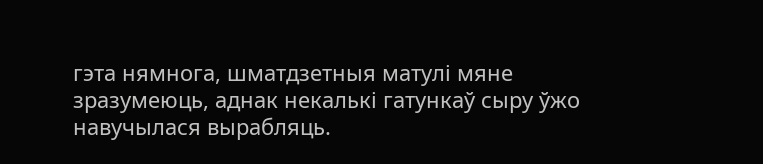гэта нямнога, шматдзетныя матулі мяне зразумеюць, аднак некалькі гатункаў сыру ўжо навучылася вырабляць.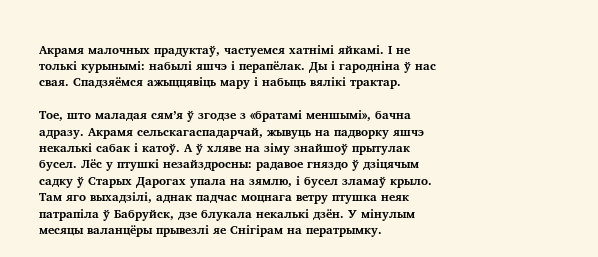Акрамя малочных прадуктаў, частуемся хатнімі яйкамі. І не толькі курынымі: набылі яшчэ і перапёлак. Ды і гародніна ў нас свая. Спадзяёмся ажыццявіць мару і набыць вялікі трактар.

Тое, што маладая сям’я ў згодзе з «братамі меншымі», бачна адразу. Акрамя сельскагаспадарчай, жывуць на падворку яшчэ некалькі сабак і катоў. А ў хляве на зіму знайшоў прытулак бусел. Лёс у птушкі незайздросны: радавое гняздо ў дзіцячым садку ў Старых Дарогах упала на зямлю, і бусел зламаў крыло. Там яго выхадзілі, аднак падчас моцнага ветру птушка неяк патрапіла ў Бабруйск, дзе блукала некалькі дзён. У мінулым месяцы валанцёры прывезлі яе Снігірам на ператрымку.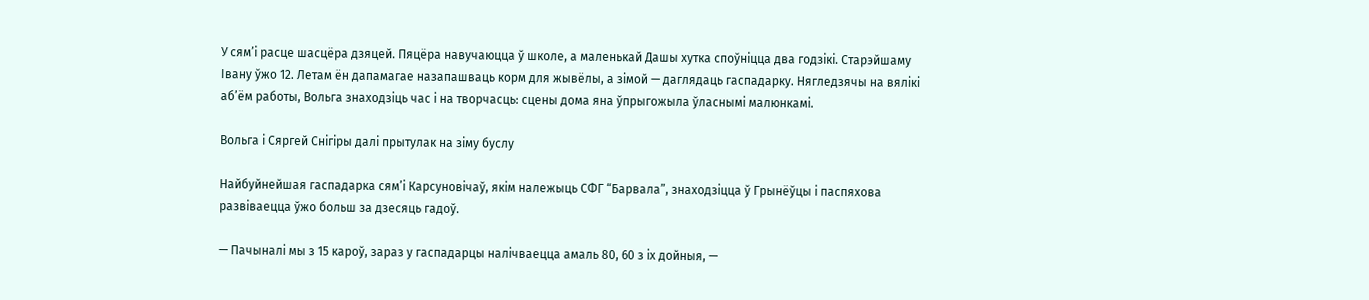У сям’і расце шасцёра дзяцей. Пяцёра навучаюцца ў школе, а маленькай Дашы хутка споўніцца два годзікі. Старэйшаму Івану ўжо 12. Летам ён дапамагае назапашваць корм для жывёлы, а зімой — даглядаць гаспадарку. Нягледзячы на вялікі аб’ём работы, Вольга знаходзіць час і на творчасць: сцены дома яна ўпрыгожыла ўласнымі малюнкамі.

Вольга і Сяргей Снігіры далі прытулак на зіму буслу

Найбуйнейшая гаспадарка сям’і Карсуновічаў, якім належыць СФГ “Барвала”, знаходзіцца ў Грынёўцы і паспяхова развіваецца ўжо больш за дзесяць гадоў.

— Пачыналі мы з 15 кароў, зараз у гаспадарцы налічваецца амаль 80, 60 з іх дойныя, —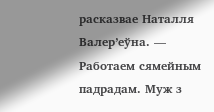расказвае Наталля Валер’еўна. — Работаем сямейным падрадам. Муж з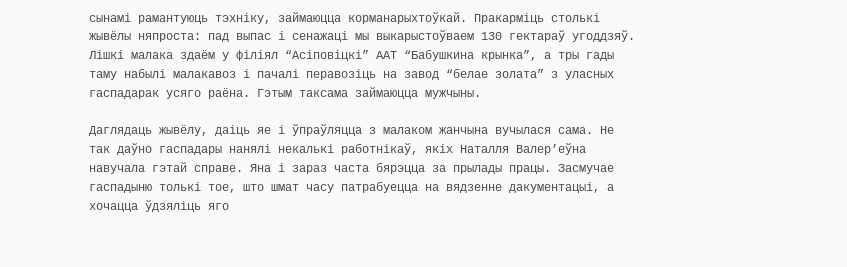сынамі рамантуюць тэхніку, займаюцца корманарыхтоўкай. Пракарміць столькі жывёлы няпроста: пад выпас і сенажаці мы выкарыстоўваем 130 гектараў угоддзяў. Лішкі малака здаём у філіял “Асіповіцкі” ААТ “Бабушкина крынка”, а тры гады таму набылі малакавоз і пачалі перавозіць на завод “белае золата” з уласных гаспадарак усяго раёна. Гэтым таксама займаюцца мужчыны.

Даглядаць жывёлу, даіць яе і ўпраўляцца з малаком жанчына вучылася сама. Не так даўно гаспадары нанялі некалькі работнікаў, якіх Наталля Валер’еўна навучала гэтай справе. Яна і зараз часта бярэцца за прылады працы. Засмучае гаспадыню толькі тое, што шмат часу патрабуецца на вядзенне дакументацыі, а хочацца ўдзяліць яго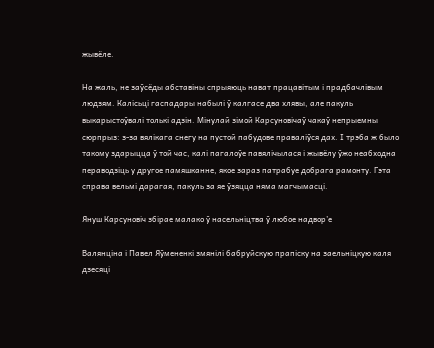жывёле.

На жаль, не заўсёды абставіны спрыяюць нават працавітым і прадбачлівым людзям. Калісьці гаспадары набылі ў калгасе два хлявы, але пакуль выкарыстоўвалі толькі адзін. Мінулай зімой Карсуновічаў чакаў непрыемны сюрпрыз: з-за вялікага снегу на пустой пабудове праваліўся дах. І трэба ж было такому здарыцца ў той час, калі пагалоўе павялічылася і жывёлу ўжо неабходна пераводзіць у другое памяшканне, якое зараз патрабуе добрага рамонту. Гэта справа вельмі дарагая, пакуль за яе ўзяцца няма магчымасці.

Януш Карсуновіч збірае малако ў насельніцтва ў любое надвор’е

Валянціна і Павел Яўмененкі змянілі бабруйскую прапіску на заельніцкую каля дзесяці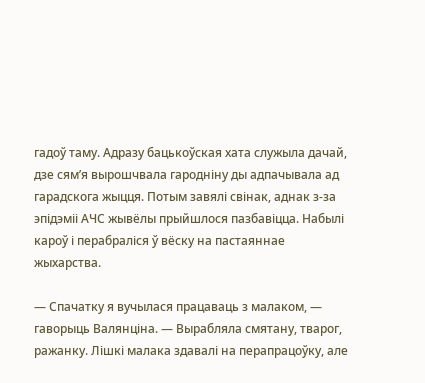гадоў таму. Адразу бацькоўская хата служыла дачай, дзе сям’я вырошчвала гародніну ды адпачывала ад гарадскога жыцця. Потым завялі свінак, аднак з-за эпідэміі АЧС жывёлы прыйшлося пазбавіцца. Набылі кароў і перабраліся ў вёску на пастаяннае жыхарства.

— Спачатку я вучылася працаваць з малаком, — гаворыць Валянціна. — Вырабляла смятану, тварог, ражанку. Лішкі малака здавалі на перапрацоўку, але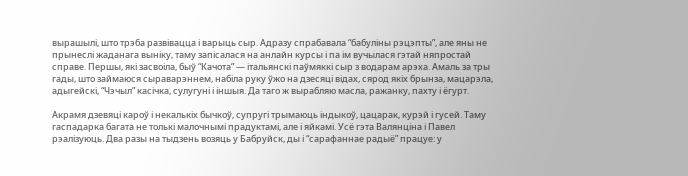вырашылі, што трэба развівацца і варыць сыр. Адразу спрабавала “бабуліны рэцэпты”, але яны не прынеслі жаданага выніку, таму запісалася на анлайн курсы і па ім вучылася гэтай няпростай справе. Першы, які засвоіла, быў “Качота” — італьянскі паўмяккі сыр з водарам арэха. Амаль за тры гады, што займаюся сыраварэннем, набіла руку ўжо на дзесяці відах, сярод якіх брынза, мацарэла, адыгейскі, “Чэчыл” касічка, сулугуні і іншыя. Да таго ж вырабляю масла, ражанку, пахту і ёгурт.

Акрамя дзевяці кароў і некалькіх бычкоў, супругі трымаюць індыкоў, цацарак, курэй і гусей. Таму гаспадарка багата не толькі малочнымі прадуктамі, але і яйкамі. Усё гэта Валянціна і Павел рэалізуюць. Два разы на тыдзень возяць у Бабруйск, ды і “сарафаннае радыё” працуе: у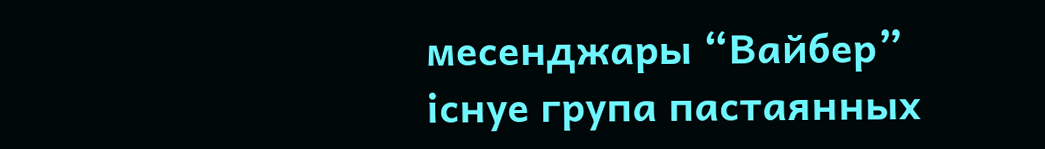месенджары “Вайбер” існуе група пастаянных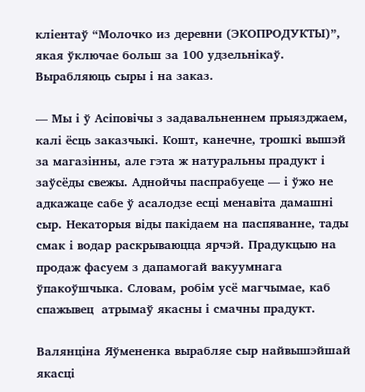кліентаў “Молочко из деревни (ЭКОПРОДУКТЫ)”, якая ўключае больш за 100 удзельнікаў. Вырабляюць сыры і на заказ.

— Мы і ў Асіповічы з задавальненнем прыязджаем, калі ёсць заказчыкі. Кошт, канечне, трошкі вышэй за магазінны, але гэта ж натуральны прадукт і заўсёды свежы. Аднойчы паспрабуеце — і ўжо не адкажаце сабе ў асалодзе есці менавіта дамашні сыр. Некаторыя віды пакідаем на паспяванне, тады смак і водар раскрываюцца ярчэй. Прадукцыю на продаж фасуем з дапамогай вакуумнага ўпакоўшчыка. Словам, робім усё магчымае, каб спажывец  атрымаў якасны і смачны прадукт.

Валянціна Яўмененка вырабляе сыр найвышэйшай якасці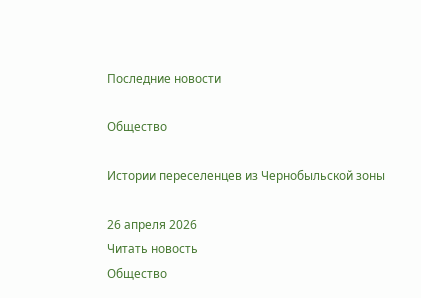Последние новости

Общество

Истории переселенцев из Чернобыльской зоны

26 апреля 2026
Читать новость
Общество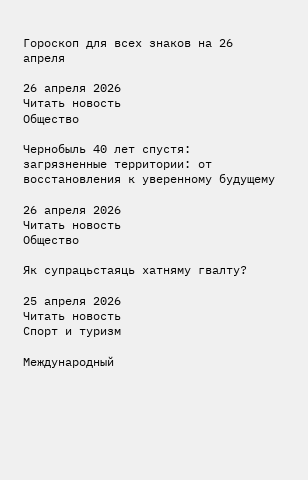Гороскоп для всех знаков на 26 апреля

26 апреля 2026
Читать новость
Общество

Чернобыль 40 лет спустя: загрязненные территории: от восстановления к уверенному будущему

26 апреля 2026
Читать новость
Общество

Як супрацьстаяць хатняму гвалту?

25 апреля 2026
Читать новость
Спорт и туризм

Международный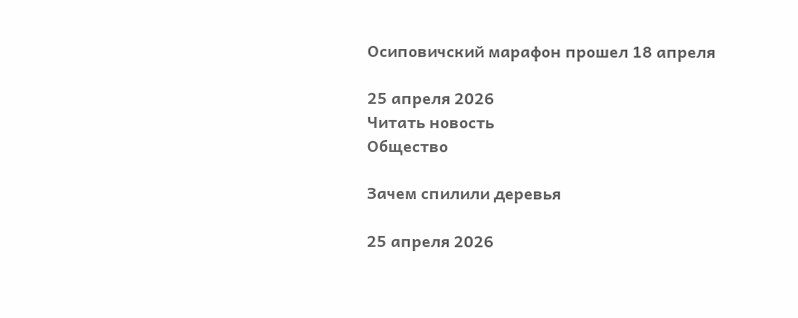Осиповичский марафон прошел 18 апреля

25 апреля 2026
Читать новость
Общество

Зачем спилили деревья

25 апреля 2026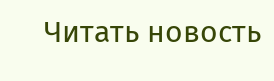Читать новость